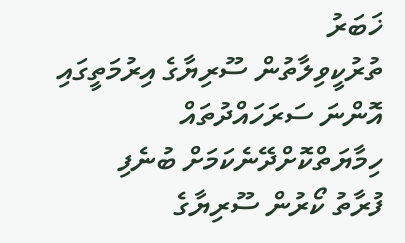ޚަބަރު
ތުރުކީވިލާތުން ސޫރިޔާގެ އިރުމަތީގައި އޮންނަ ސަރަހައްދުތައް ހިމާޔަތްކޮށްދޭނެކަމަށް ބުނެފި
ފުރާތު ކޯރުން ސޫރިޔާގެ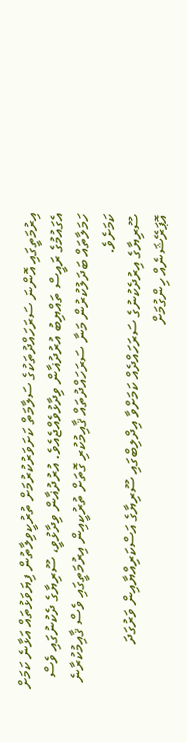އިރުމަތީގައި އޮންނަ ސަރަހައްދުތަކުގެ ސަލާމަތް ކަށަވަރުކުރުމަށް ތުރުކީވިލާތުން ފިޔަވަޅުތައް އަޅާނެ ކަމަށް އެގައުމުގެ ރައީސް ތައްޔިބު އުރުދުޣާން ވިދާޅުވެއްޖެއެވެ. އުރުދުޣާން ވިދާޅުވީ، ސޫރިޔާގެ ދެކުނުގައި ވެސް ހަމަލާތައް ބަދަލުކުރުން މަނާ ސަރަހައްދުތައް ޤާއިމުކުރި ގޮތަށް ތުރުކީއިން އިރުމަތީގައި ވެސް ޤާއިމުކުރާނެ ކަމަށެވެ.
ސޫރިޔާގެ އިރުދެކުނުގެ ސަރަހައްދެއް ކަމަށްވާ އިދްލިބްގައި ސޫރިޔާގެ އަސްކަރިއްޔާއިން ވަރުގަދަ އޮޕަރޭޝަނެއް ހިންގުމަށް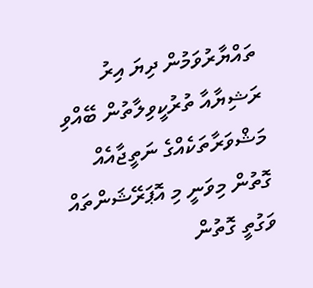ތައްޔާރުވަމުން ދިޔަ އިރު ރަޝިޔާއާ ތުރުކީވިލާތުން ބޭއްވި މަޝްވަރާތަކެއްގެ ނަތީޖާއެއް ގޮތުން މިވަނީ މި އޮޕަރޭޝަންތައް ވަގުތީ ގޮތުން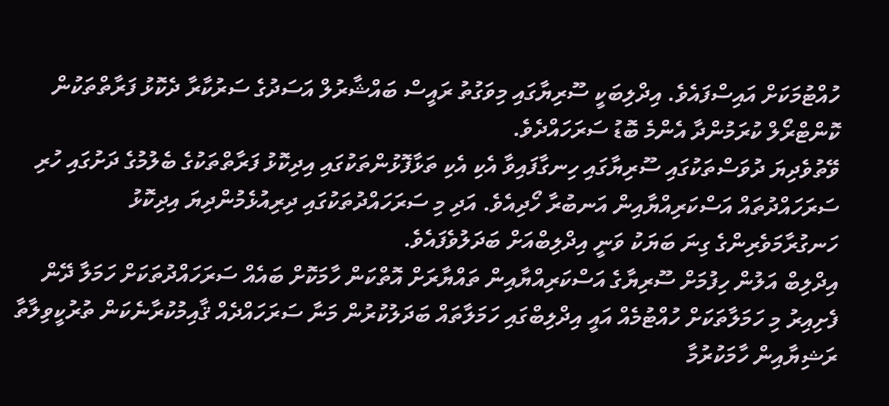ހުއްޓުމަކަށް އައިސްފައެވެ. އިދްލިބަކީ ސޫރިޔާގައި މިވަގުތު ރައީސް ބައްޝާރުލް އަސަދުގެ ސަރުކާރާ ދެކޮޅު ފަރާތްތަކުން ކޮންޓްރޯލް ކުރަމުންދާ އެންމެ ބޮޑު ސަރަހައްދެވެ.
ވޭތުވެދިޔަ ދުވަސްތަކުގައި ސޫރިޔާގައި ހިނގާފައިވާ އެކި އެކި ތަޅާފޮޅުންތަކުގައި އިދިކޮޅު ފަރާތްތަކުގެ ބެލުމުގެ ދަށުގައި ހުރި ސަރަހައްދުތައް އަސްކަރިއްޔާއިން އަނބުރާ ހޯދިއެވެ. އަދި މި ސަރަހައްދުތަކުގައި ދިރިއުޅެމުންދިޔަ އިދިކޮޅު ހަނގުރާމަވެރިންގެ ގިނަ ބަޔަކު ވަނީ އިދްލިބްއަށް ބަދަލުވެފައެވެ.
އިދްލިބް އަލުން ހިފުމަށް ސޫރިޔާގެ އަސްކަރިއްޔާއިން ތައްޔާރަށް އޮތްކަން ހާމަކޮށް ބައެއް ސަރަހައްދުތަކަށް ހަމަލާ ދޭން ފެށިއިރު މި ހަމަލާތަކަށް ހުއްޓުމެއް އައީ އިދްލިބްގައި ހަމަލާތައް ބަދަލުކުރުން މަނާ ސަރަހައްދެއް ޤާއިމުކުރާނެކަން ތުރުކީވިލާތާ ރަޝިޔާއިން ހާމަކުރުމާ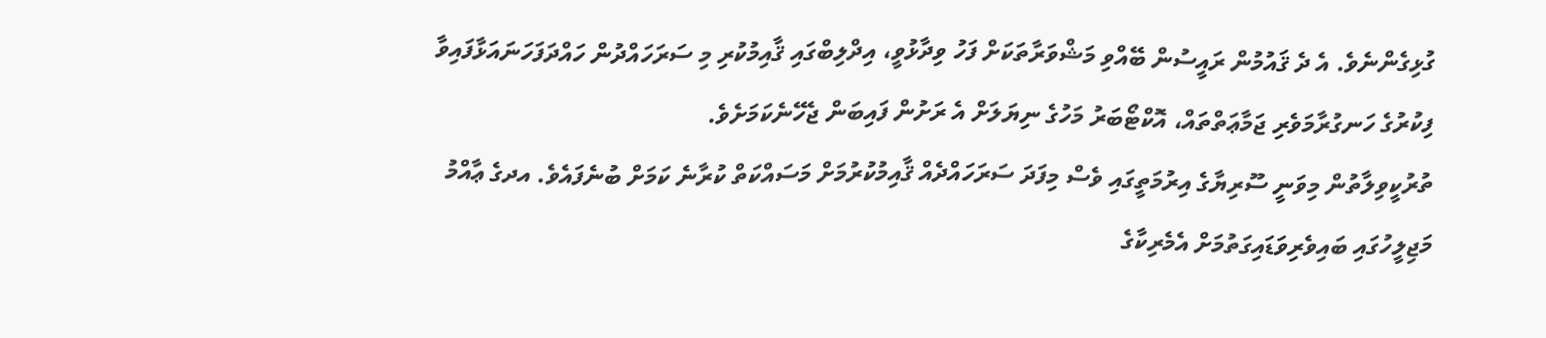ގުޅިގެންނެވެ. އެ ދެ ޤައުމުން ރައީސުން ބޭއްވި މަޝްވަރާތަކަށް ފަހު ވިދާޅުވީ، އިދްލިބްގައި ޤާއިމުކުރި މި ސަރަހައްދުން ހައްދަފަހަނައަޅާފައިވާ ފިކުރުގެ ހަނގުރާމަވެރި ޖަމާޢަތްތައް، އޮކްޓޯބަރު މަހުގެ ނިޔަލަށް އެ ރަށުން ފައިބަން ޖެހޭނެކަމަށެވެ.
ތުރުކީވިލާތުން މިވަނީ ސޫރިޔާގެ އިރުމަތީގައި ވެސް މިފަދަ ސަރަހައްދެއް ޤާއިމުކުރުމަށް މަސައްކަތް ކުރާނެ ކަމަށް ބުނެފައެވެ. އދގެ ޢާއްމު މަޖިލީހުގައި ބައިވެރިވަޑައިގަތުމަށް އެމެރިކާގެ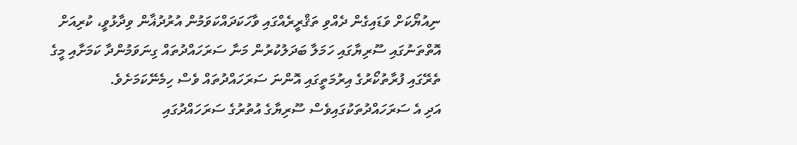ނިއުޔޯކަށް ވަޑައިގެން ދެއްވި ތަޤްރީރެއްގައި ވާހަކަދައްކަވަމުން އުރުދުޣާން ވިދާޅުވީ، ކުރިއަށް އޮތްތަނުގައި ސޫރިޔާގައި ހަމަލާ ބަދަލުކުރުން މަނާ ސަރަހައްދުތައް ގިނަވަމުންދާ ކަމަށާއި މީގެ ތެރޭގައި ފުރާތުކޯރުގެ އިރުމަތީގައި އޮންނަ ސަރަހައްދުތައް ވެސް ހިމެނޭކަމަށެވެ.
އަދި އެ ސަރަހައްދުތަކުގައިވެސް ސޫރިޔާގެ އުތުރުގެ ސަރަހައްދުގައި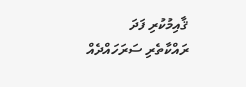ޤާއިމުކުރި ފަދަ ރައްކާތެރި ސަރަހައްދެއް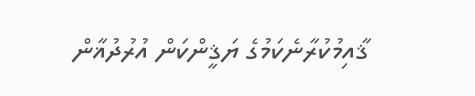ޤާއިމުކުރާނެކަމުގެ ޔަޤީންކަން އުރުދުޣާން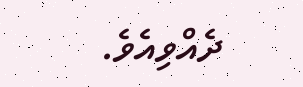ދެއްވިއެވެ.